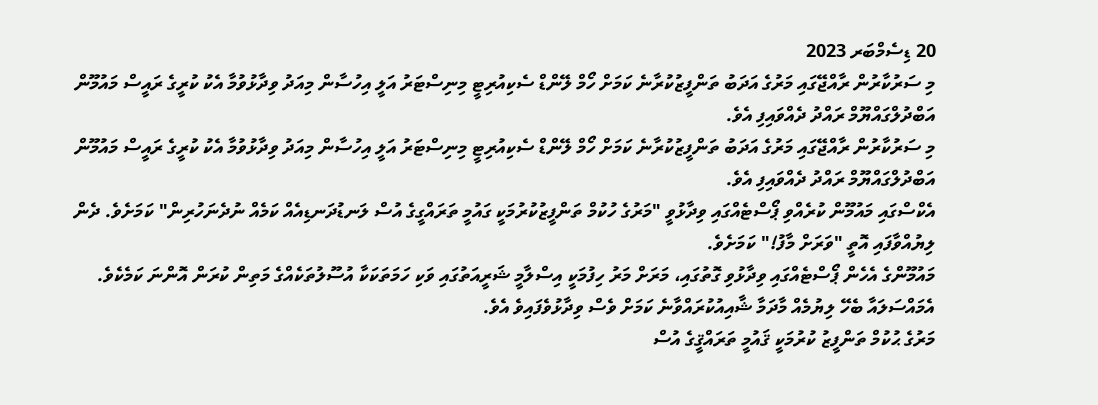20 ޑިސެމްބަރ 2023
މި ސަރުކާރުން ރާއްޖޭގައި މަރުގެ އަދަބު ތަންފީޒުކުރާނެ ކަމަށް ހޯމް ލޭންޑް ސެކިއުރިޓީ މިނިސްޓަރު އަލީ އިހުސާން މިއަދު ވިދާޅުވުމާ އެކު ކުރީގެ ރައީސް މައުމޫން އަބްދުލްގައްޔޫމް ރައްދު ދެއްވައިފި އެވެ.
މި ސަރުކާރުން ރާއްޖޭގައި މަރުގެ އަދަބު ތަންފީޒުކުރާނެ ކަމަށް ހޯމް ލޭންޑް ސެކިއުރިޓީ މިނިސްޓަރު އަލީ އިހުސާން މިއަދު ވިދާޅުވުމާ އެކު ކުރީގެ ރައީސް މައުމޫން އަބްދުލްގައްޔޫމް ރައްދު ދެއްވައިފި އެވެ.
އެކްސްގައި މައުމޫން ކުރެއްވި ޕޯސްޓެއްގައި ވިދާޅުވީ "މަރުގެ ހުކުމް ތަންފީޒުކުރުމަކީ ގައުމީ ތަރައްގީގެ އުސް ލަނޑުދަނޑިއެއް ކަމެއް ނުދެނަހުރިން" ކަމަށެވެ. ދެން ލިޔުއްވާފައި އޮތީ "ވަރަށް މާފު!" ކަމަށެވެ.
މައުމޫންގެ އެހެން ޕޯސްޓެއްގައި ވިދާޅުވި ގޮތުގައި، މަރަށް މަރު ހިފުމަކީ އިސްލާމީ ޝަރީއަތުގައި ވަކި ހަމަތަކަކާ އުސޫލުތަކެއްގެ މަތިން ކުރަން އޮންނަ ކަމެކެވެ. އެމައްސަލައާ ބެހޭ ލިޔުމެއް މާދަމާ ޝާއިއުކުރައްވާނެ ކަމަށް ވެސް ވިދާޅުވެފައިވެ އެވެ.
މަރުގެ ޙުކުމް ތަންފީޒު ކުރުމަކީ ޤައުމީ ތަރައްޤީގެ އުސް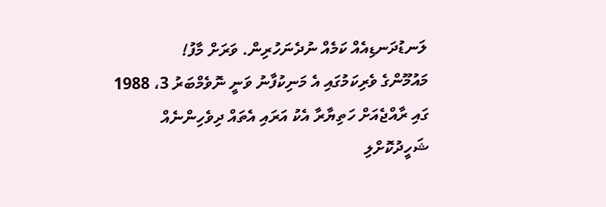ލަނޑުދަނޑިއެއް ކަމެއް ނުދެނަހުރިން. ވަރަށް މާފު!
މައުމޫންގެ ވެރިކަމުގައި އެ މަނިކުފާނު ވަނީ ނޮވެމްބަރު 3، 1988 ގައި ރާއްޖެއަށް ހަތިޔާރާ އެކު އަރައި އެތައް ދިވެހިންނެއް ޝަހީދުކޮށްލި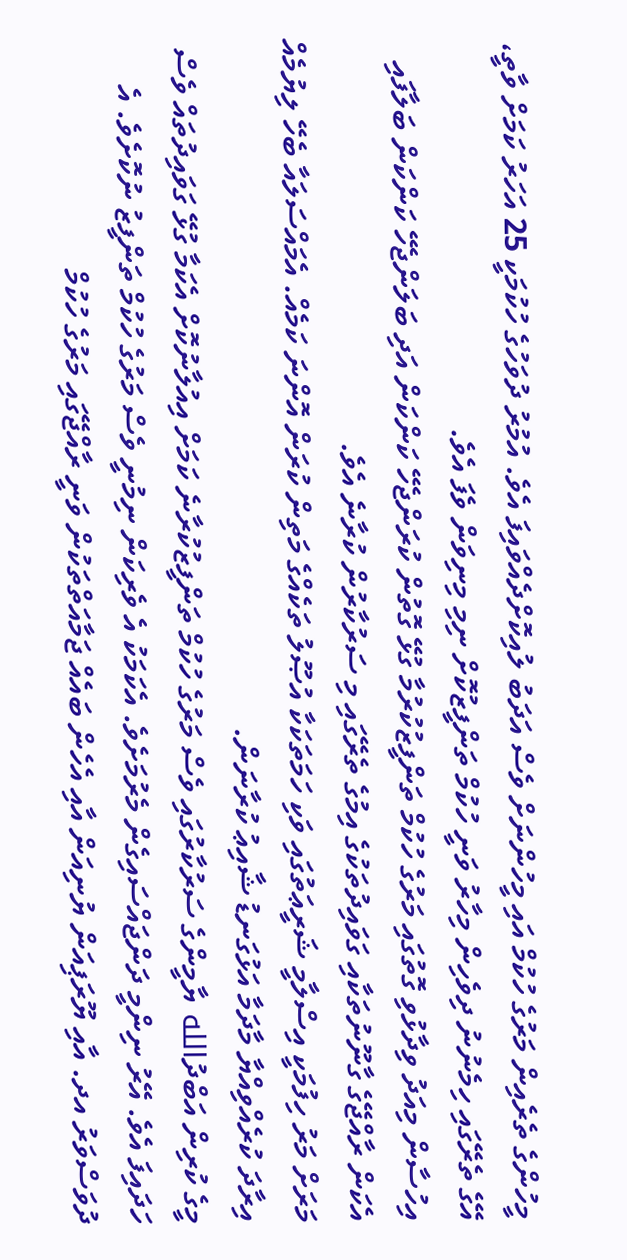މީހުންގެ ތެރެއިން މަރުގެ ހުކުމް އައި މީހުންނަށް ވެސް އަދަބު ލުއިކޮށްދެއްވައިފަ އެވެ. އުމުރު ދުވަހުގެ ހުކުމަކީ 25 އަހަރު ކަމަށް ވާތީ، އޭގެ ތެރޭގައި ހިމެނުނު ދިވެހިން މިހާރު ވަނީ ހުކުމް ތަންފީޒުކޮށް ނިމި މިނިވަން ވެފަ އެވެ.
އިހުސާން މިއަދު ވިދާޅުވި ގޮތުގައި މަރުގެ ހުކުމް ތަންފީޒުކުރުމާ ގުޅޭ ގޮތުން ކުރަންޖެހޭ ކަންކަން އަދި ބަލަންޖެހޭ ކަންކަން ބަލާފައި އެކަން ރާއްޖޭގެ ގާނޫނުތަކާއި ގަވައިދުތަކުގެ އިމުގެ ތެރޭގައި މި ސަރުކާރުން ކުރާނެ އެވެ.
މަރަށް މަރު ހިފުމަކީ އިސްލާމީ ޝަރީޢަތުގައި ވަކި ހަމަތަކަކާ އުޞޫލު ތަކެއްގެ މަތިން ކުރަން އޮންނަ ކަމެއް. އެމައްސަލައާ ބެހޭ ލިޔުމެއް އިރާދަ ކުރެއްވިއްޔާ މާދަމާ އަޅުގަނޑު ޝާއިޢު ކުރާނަން.
މީގެ ކުރިން އަބްދުالله ޔާމީންގެ ސަރުކާރުގައި ވެސް މަރުގެ ހުކުމް ތަންފީޒުކުރާނެ ކަމަށް އިއުލާނުކޮށް އެކަމާ ގުޅޭ ގަވައިދުތައް ވެސް ހަދައިފަ އެވެ. އޭރު ނިންމީ ދަންޖައްސައިގެން މެރުމަށެވެ. އެކަމަކު އެ ވެރިކަން ނިމުނީ ވެސް މަރުގެ ހުކުމް ތަންފީޒު ނުކޮށެވެ. އެ ދުވަސްވަރު އދ. އާއި ޔޫރަޕިއަން ޔުނިއަން އާއި އެހެން ބައެއް ޖަމާއަތްތަކުން ވަނީ ރާއްޖޭގައި މަރުގެ ހުކުމް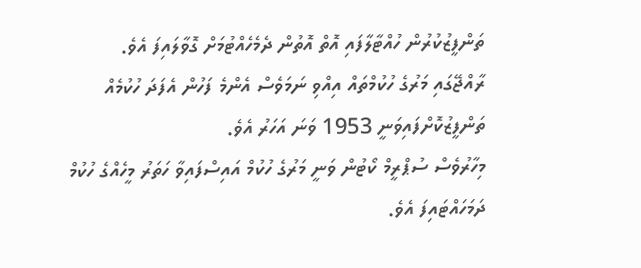ތަންފީޒުކުރުން ހުއްޓާލާފައި އޮތް އޮތުން ދެމެހެއްޓުމަށް ގޮވާލައިފަ އެވެ.
ރާއްޖޭގައި މަރުގެ ހުކުމްތައް އިއްވި ނަމަވެސް އެންމެ ފަހުން އެފަދަ ހުކުމެއް ތަންފީޒުކޮށްފައިވަނީ 1953 ވަނަ އަހަރު އެވެ.
މިހާރުވެސް ސުޕްރީމް ކޯޓުން ވަނީ މަރުގެ ހުކުމް އައިސްފައިވާ ހަތަރު މީހެއްގެ ހުކުމް ދަމަހައްޓައިފަ އެވެ.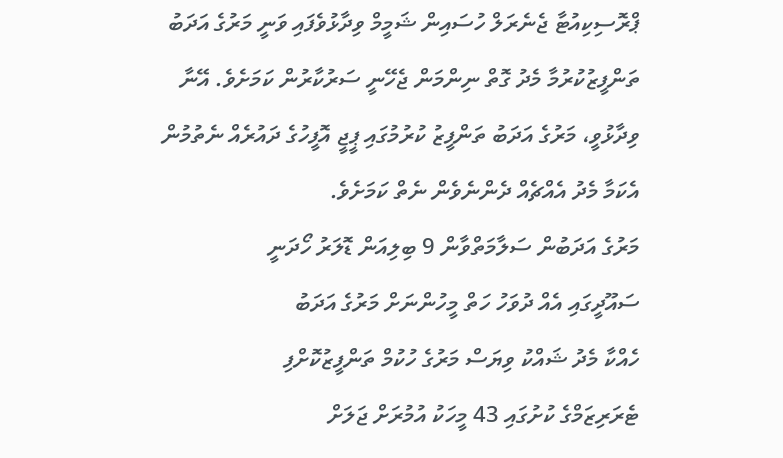ޕްރޮސިކިއުޓާ ޖެނެރަލް ހުސައިން ޝަމީމް ވިދާޅުވެފައި ވަނީ މަރުގެ އަދަބު ތަންފީޒުކުރުމާ މެދު ގޮތް ނިންމަން ޖެހޭނީ ސަރުކާރުން ކަމަށެވެ. އޭނާ ވިދާޅުވީ، މަރުގެ އަދަބު ތަންފީޒު ކުރުމުގައި ޕީޖީ އޮފީހުގެ ދައުރެއް ނެތުމުން އެކަމާ މެދު އެއްޗެއް ދެންނެވެން ނެތް ކަމަށެވެ.
މަރުގެ އަދަބުން ސަލާމަތްވާން 9 ބިލިއަން ޑޮލަރު ހޯދަނީ
ސައޫދީގައި އެއް ދުވަހު ހަތް މީހުންނަށް މަރުގެ އަދަބު
ހެއްކާ މެދު ޝައްކު ވިޔަސް މަރުގެ ހުކުމް ތަންފީޒުކޮށްފި
ޓެރަރިޒަމްގެ ކުށުގައި 43 މީހަކު އުމުރަށް ޖަލަށް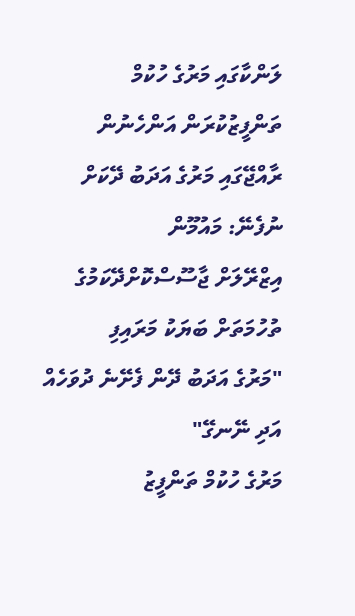ލަންކާގައި މަރުގެ ހުކުމް ތަންފީޒުކުރަން އަންހެނުން
ރާއްޖޭގައި މަރުގެ އަދަބު ދޭކަށް ނުފެނޭ: މައުމޫން
އިޒްރޭލަށް ޖާސޫސްކޮށްދޭކަމުގެ ތުހުމަތަށް ބަޔަކު މަރައިފި
"މަރުގެ އަދަބު ދޭން ފެށޭނެ ދުވަހެއް އަދި ނޭނގޭ"
މަރުގެ ހުކުމް ތަންފީޒު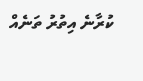ކުރާނެ އިތުރު ތަނެއް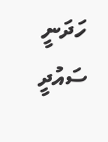ހަދަނީ
ސައުދީ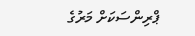ޕްރިންސަކަށް މަރުގެ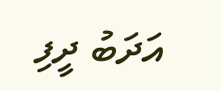އަދަބު ދީފި